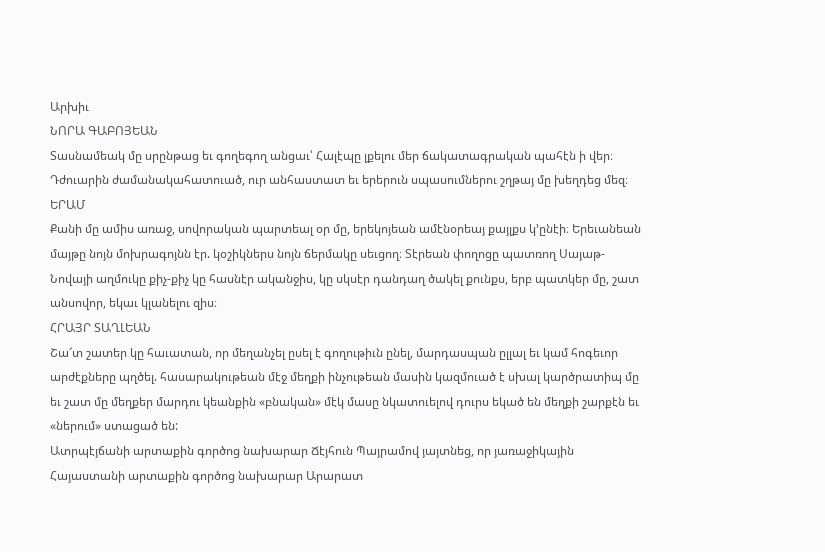Արխիւ
ՆՈՐԱ ԳԱԲՈՅԵԱՆ
Տասնամեակ մը սրընթաց եւ գողեգող անցաւ՝ Հալէպը լքելու մեր ճակատագրական պահէն ի վեր։ Դժուարին ժամանակահատուած, ուր անհաստատ եւ երերուն սպասումներու շղթայ մը խեղդեց մեզ։
ԵՐԱՄ
Քանի մը ամիս առաջ, սովորական պարտեալ օր մը, երեկոյեան ամէնօրեայ քայլքս կ՚ընէի։ Երեւանեան մայթը նոյն մոխրագոյնն էր. կօշիկներս նոյն ճերմակը սեւցող։ Տէրեան փողոցը պատռող Սայաթ-Նովայի աղմուկը քիչ-քիչ կը հասնէր ականջիս, կը սկսէր դանդաղ ծակել քունքս, երբ պատկեր մը, շատ անսովոր, եկաւ կլանելու զիս։
ՀՐԱՅՐ ՏԱՂԼԵԱՆ
Շա՜տ շատեր կը հաւատան, որ մեղանչել ըսել է գողութիւն ընել, մարդասպան ըլլալ եւ կամ հոգեւոր արժէքները պղծել. հասարակութեան մէջ մեղքի ինչութեան մասին կազմուած է սխալ կարծրատիպ մը եւ շատ մը մեղքեր մարդու կեանքին «բնական» մէկ մասը նկատուելով դուրս եկած են մեղքի շարքէն եւ «ներում» ստացած են:
Ատրպէյճանի արտաքին գործոց նախարար Ճէյհուն Պայրամով յայտնեց, որ յառաջիկային Հայաստանի արտաքին գործոց նախարար Արարատ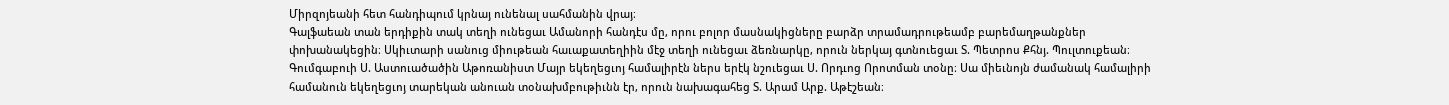Միրզոյեանի հետ հանդիպում կրնայ ունենալ սահմանին վրայ։
Գալֆաեան տան երդիքին տակ տեղի ունեցաւ Ամանորի հանդէս մը, որու բոլոր մասնակիցները բարձր տրամադրութեամբ բարեմաղթանքներ փոխանակեցին։ Սկիւտարի սանուց միութեան հաւաքատեղիին մէջ տեղի ունեցաւ ձեռնարկը, որուն ներկայ գտնուեցաւ Տ. Պետրոս Քհնյ. Պուլտուքեան։
Գումգաբուի Ս. Աստուածածին Աթոռանիստ Մայր եկեղեցւոյ համալիրէն ներս երէկ նշուեցաւ Ս. Որդւոց Որոտման տօնը։ Սա միեւնոյն ժամանակ համալիրի համանուն եկեղեցւոյ տարեկան անուան տօնախմբութիւնն էր, որուն նախագահեց Տ. Արամ Արք. Աթէշեան։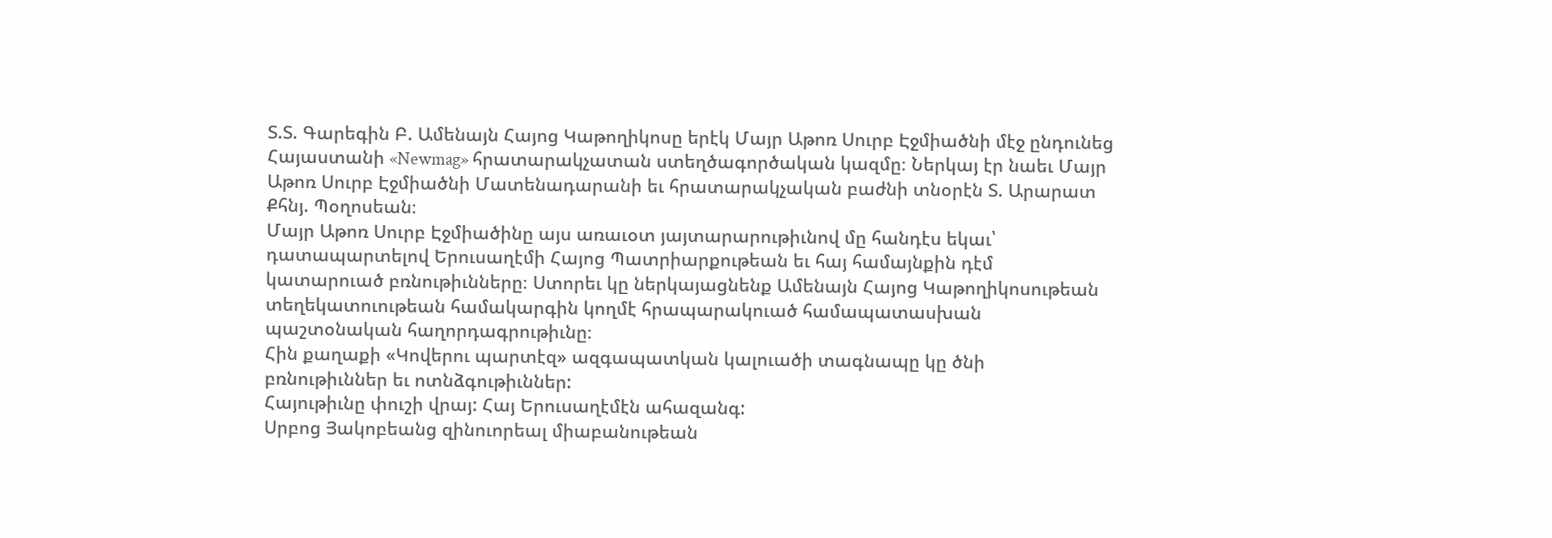Տ.Տ. Գարեգին Բ. Ամենայն Հայոց Կաթողիկոսը երէկ Մայր Աթոռ Սուրբ Էջմիածնի մէջ ընդունեց Հայաստանի «Newmag» հրատարակչատան ստեղծագործական կազմը։ Ներկայ էր նաեւ Մայր Աթոռ Սուրբ Էջմիածնի Մատենադարանի եւ հրատարակչական բաժնի տնօրէն Տ. Արարատ Քհնյ. Պօղոսեան։
Մայր Աթոռ Սուրբ Էջմիածինը այս առաւօտ յայտարարութիւնով մը հանդէս եկաւ՝ դատապարտելով Երուսաղէմի Հայոց Պատրիարքութեան եւ հայ համայնքին դէմ կատարուած բռնութիւնները։ Ստորեւ կը ներկայացնենք Ամենայն Հայոց Կաթողիկոսութեան տեղեկատուութեան համակարգին կողմէ հրապարակուած համապատասխան պաշտօնական հաղորդագրութիւնը։
Հին քաղաքի «Կովերու պարտէզ» ազգապատկան կալուածի տագնապը կը ծնի բռնութիւններ եւ ոտնձգութիւններ:
Հայութիւնը փուշի վրայ: Հայ Երուսաղէմէն ահազանգ:
Սրբոց Յակոբեանց զինուորեալ միաբանութեան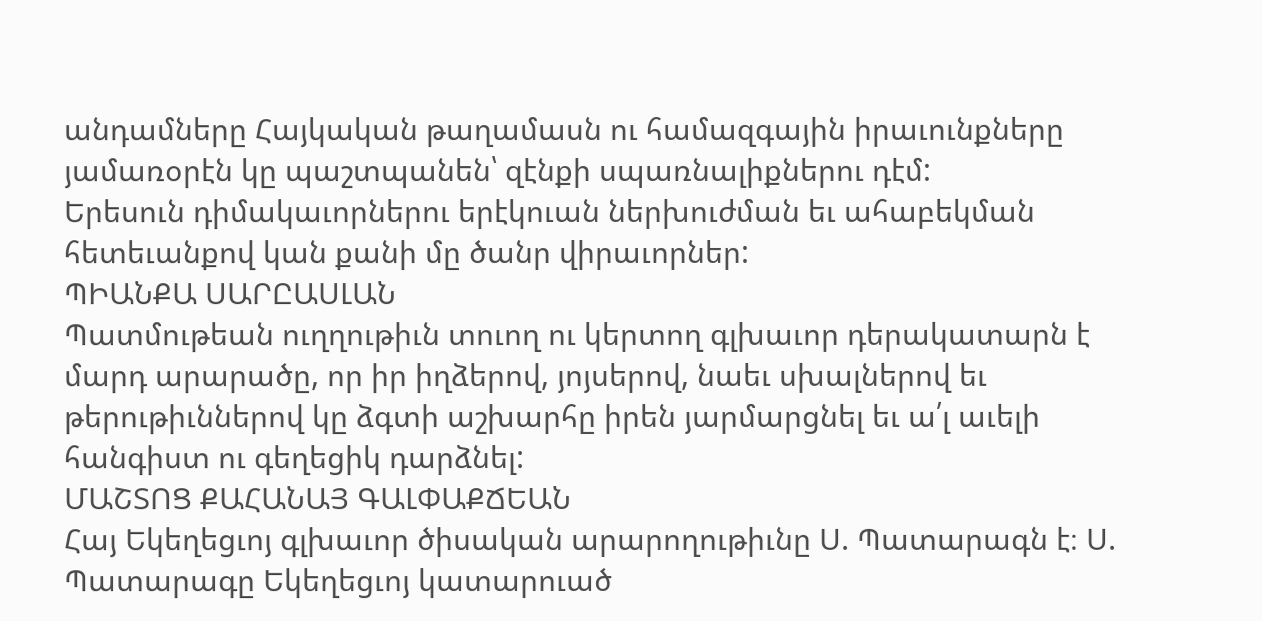անդամները Հայկական թաղամասն ու համազգային իրաւունքները յամառօրէն կը պաշտպանեն՝ զէնքի սպառնալիքներու դէմ:
Երեսուն դիմակաւորներու երէկուան ներխուժման եւ ահաբեկման հետեւանքով կան քանի մը ծանր վիրաւորներ:
ՊԻԱՆՔԱ ՍԱՐԸԱՍԼԱՆ
Պատմութեան ուղղութիւն տուող ու կերտող գլխաւոր դերակատարն է մարդ արարածը, որ իր իղձերով, յոյսերով, նաեւ սխալներով եւ թերութիւններով կը ձգտի աշխարհը իրեն յարմարցնել եւ ա՛լ աւելի հանգիստ ու գեղեցիկ դարձնել:
ՄԱՇՏՈՑ ՔԱՀԱՆԱՅ ԳԱԼՓԱՔՃԵԱՆ
Հայ Եկեղեցւոյ գլխաւոր ծիսական արարողութիւնը Ս. Պատարագն է։ Ս. Պատարագը Եկեղեցւոյ կատարուած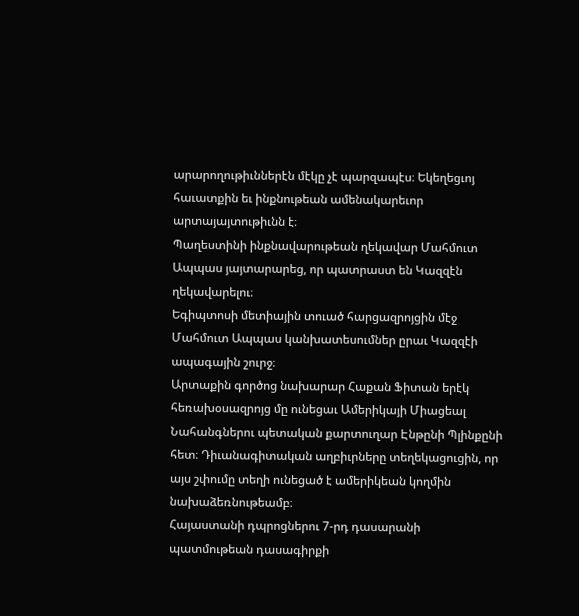արարողութիւններէն մէկը չէ պարզապէս։ Եկեղեցւոյ հաւատքին եւ ինքնութեան ամենակարեւոր արտայայտութիւնն է։
Պաղեստինի ինքնավարութեան ղեկավար Մահմուտ Ապպաս յայտարարեց, որ պատրաստ են Կազզէն ղեկավարելու։
Եգիպտոսի մետիային տուած հարցազրոյցին մէջ Մահմուտ Ապպաս կանխատեսումներ ըրաւ Կազզէի ապագային շուրջ։
Արտաքին գործոց նախարար Հաքան Ֆիտան երէկ հեռախօսազրոյց մը ունեցաւ Ամերիկայի Միացեալ Նահանգներու պետական քարտուղար Էնթընի Պլինքընի հետ։ Դիւանագիտական աղբիւրները տեղեկացուցին, որ այս շփումը տեղի ունեցած է ամերիկեան կողմին նախաձեռնութեամբ։
Հայաստանի դպրոցներու 7-րդ դասարանի պատմութեան դասագիրքի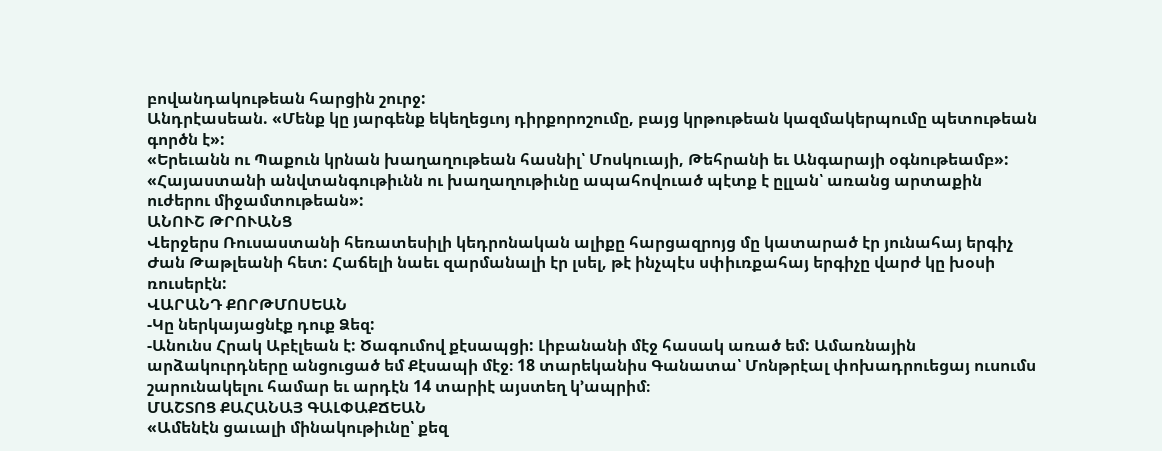բովանդակութեան հարցին շուրջ:
Անդրէասեան. «Մենք կը յարգենք եկեղեցւոյ դիրքորոշումը, բայց կրթութեան կազմակերպումը պետութեան գործն է»:
«Երեւանն ու Պաքուն կրնան խաղաղութեան հասնիլ՝ Մոսկուայի, Թեհրանի եւ Անգարայի օգնութեամբ»:
«Հայաստանի անվտանգութիւնն ու խաղաղութիւնը ապահովուած պէտք է ըլլան՝ առանց արտաքին ուժերու միջամտութեան»:
ԱՆՈՒՇ ԹՐՈՒԱՆՑ
Վերջերս Ռուսաստանի հեռատեսիլի կեդրոնական ալիքը հարցազրոյց մը կատարած էր յունահայ երգիչ Ժան Թաթլեանի հետ: Հաճելի նաեւ զարմանալի էր լսել, թէ ինչպէս սփիւռքահայ երգիչը վարժ կը խօսի ռուսերէն:
ՎԱՐԱՆԴ ՔՈՐԹՄՈՍԵԱՆ
-Կը ներկայացնէք դուք Ձեզ:
-Անունս Հրակ Աբէլեան է: Ծագումով քէսապցի: Լիբանանի մէջ հասակ առած եմ: Ամառնային արձակուրդները անցուցած եմ Քէսապի մէջ։ 18 տարեկանիս Գանատա՝ Մոնթրէալ փոխադրուեցայ ուսումս շարունակելու համար եւ արդէն 14 տարիէ այստեղ կ՚ապրիմ։
ՄԱՇՏՈՑ ՔԱՀԱՆԱՅ ԳԱԼՓԱՔՃԵԱՆ
«Ամենէն ցաւալի մինակութիւնը՝ քեզ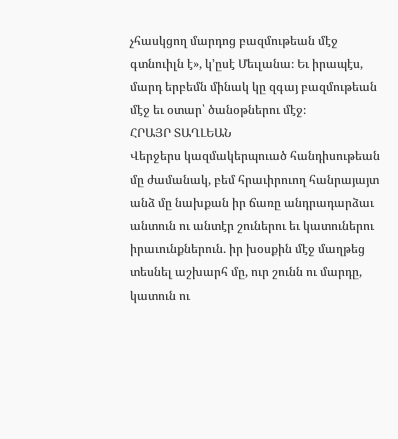չհասկցող մարդոց բազմութեան մէջ գտնուիլն է», կ՚ըսէ Մեւլանա։ Եւ իրապէս, մարդ երբեմն մինակ կը զգայ բազմութեան մէջ եւ օտար՝ ծանօթներու մէջ։
ՀՐԱՅՐ ՏԱՂԼԵԱՆ
Վերջերս կազմակերպուած հանդիսութեան մը ժամանակ, բեմ հրաւիրուող հանրայայտ անձ մը նախքան իր ճառը անդրադարձաւ անտուն ու անտէր շուներու եւ կատուներու իրաւունքներուն. իր խօսքին մէջ մաղթեց տեսնել աշխարհ մը, ուր շունն ու մարդը, կատուն ու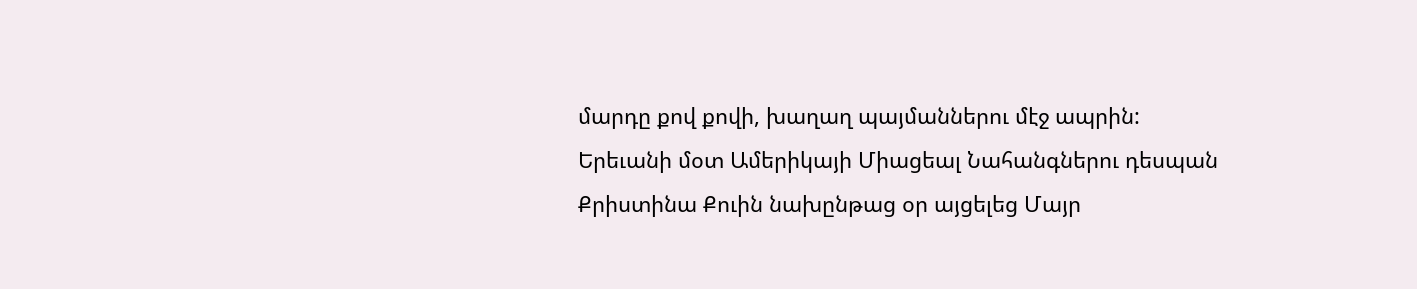մարդը քով քովի, խաղաղ պայմաններու մէջ ապրին:
Երեւանի մօտ Ամերիկայի Միացեալ Նահանգներու դեսպան Քրիստինա Քուին նախընթաց օր այցելեց Մայր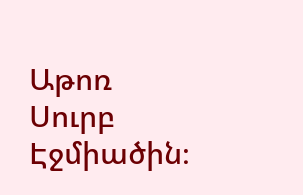Աթոռ Սուրբ Էջմիածին։